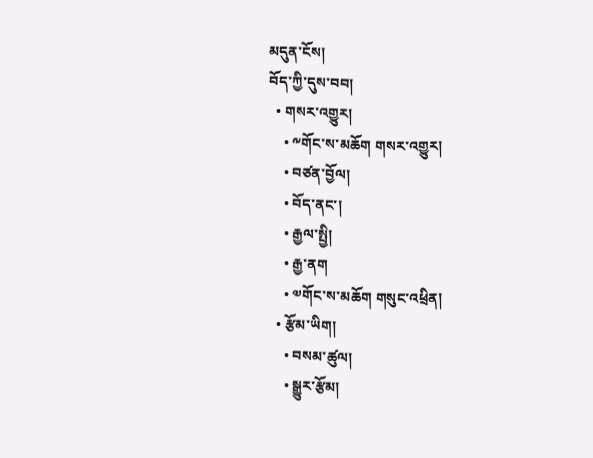མདུན་ངོས།
བོད་ཀྱི་དུས་བབ།
  • གསར་འགྱུར།
    • ༸གོང་ས་མཆོག གསར་འགྱུར།
    • བཙན་བྱོལ།
    • བོད་ནང་།
    • རྒྱལ་སྤྱི།
    • རྒྱ་ནག
    • ༧གོང་ས་མཆོག གསུང་འཕྲིན།
  • རྩོམ་ཡིག།
    • བསམ་ཚུལ།
    • སྒྱུར་རྩོམ།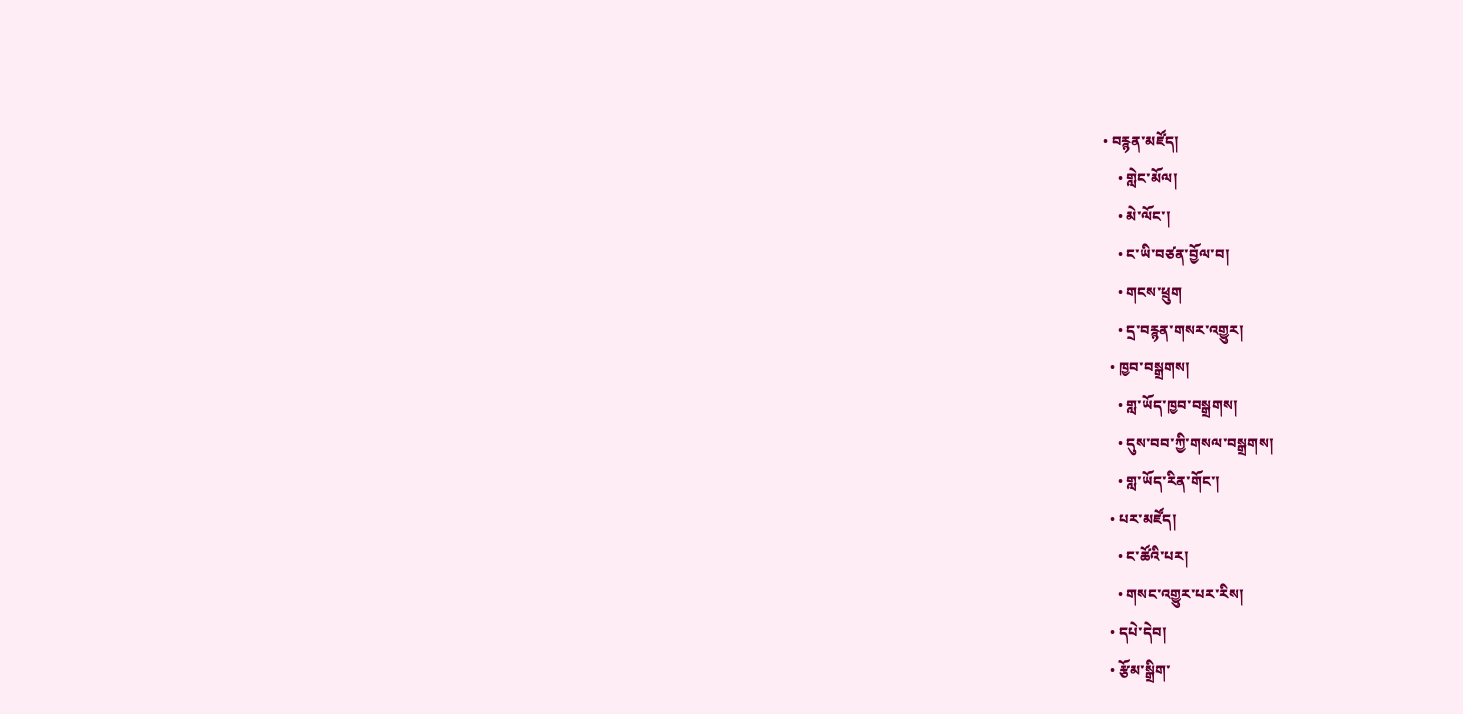• བརྙན་མཛོད།
    • གླེང་མོལ།
    • མེ་ལོང་།
    • ང་ཡི་བཙན་བྱོལ་བ།
    • གངས་ཕྲུག
    • དྲ་བརྙན་གསར་འགྱུར།
  • ཁྱབ་བསྒྲགས།
    • གླ་ཡོད་ཁྱབ་བསྒྲགས།
    • དུས་བབ་ཀྱི་གསལ་བསྒྲགས།
    • གླ་ཡོད་རིན་གོང་།
  • པར་མཛོད།
    • ང་ཚོའི་པར།
    • གསང་འགྱུར་པར་རིས།
  • དཔེ་དེབ།
  • རྩོམ་སྒྲིག་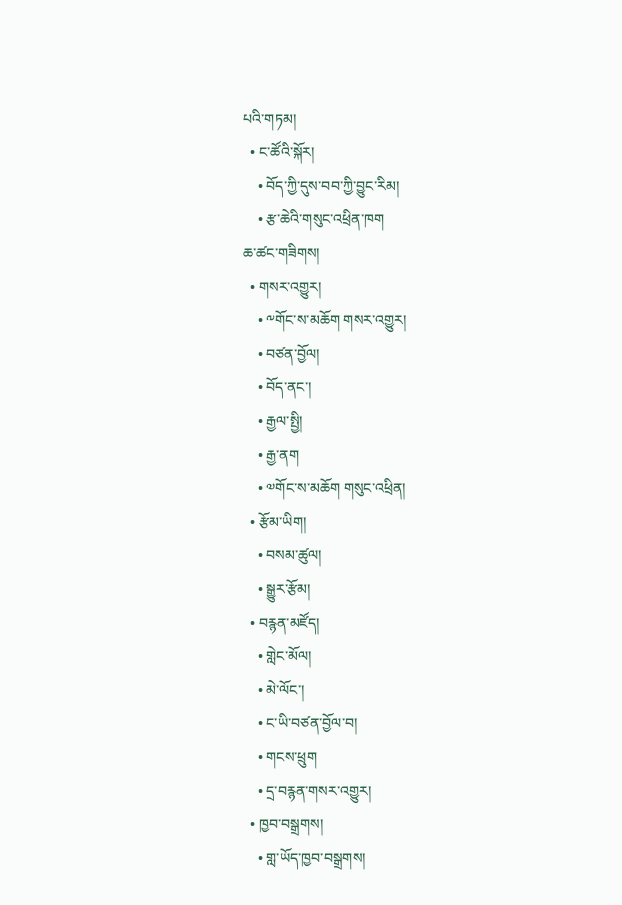པའི་གཏམ།
  • ང་ཚོའི་སྐོར།
    • བོད་ཀྱི་དུས་བབ་ཀྱི་བྱུང་རིམ།
    • རྩ་ཆེའི་གསུང་འཕྲིན་ཁག
ཆ་ཚང་གཟིགས།
  • གསར་འགྱུར།
    • ༸གོང་ས་མཆོག གསར་འགྱུར།
    • བཙན་བྱོལ།
    • བོད་ནང་།
    • རྒྱལ་སྤྱི།
    • རྒྱ་ནག
    • ༧གོང་ས་མཆོག གསུང་འཕྲིན།
  • རྩོམ་ཡིག།
    • བསམ་ཚུལ།
    • སྒྱུར་རྩོམ།
  • བརྙན་མཛོད།
    • གླེང་མོལ།
    • མེ་ལོང་།
    • ང་ཡི་བཙན་བྱོལ་བ།
    • གངས་ཕྲུག
    • དྲ་བརྙན་གསར་འགྱུར།
  • ཁྱབ་བསྒྲགས།
    • གླ་ཡོད་ཁྱབ་བསྒྲགས།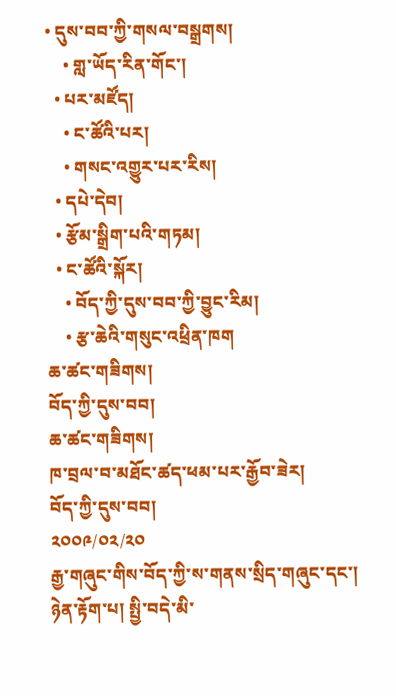• དུས་བབ་ཀྱི་གསལ་བསྒྲགས།
    • གླ་ཡོད་རིན་གོང་།
  • པར་མཛོད།
    • ང་ཚོའི་པར།
    • གསང་འགྱུར་པར་རིས།
  • དཔེ་དེབ།
  • རྩོམ་སྒྲིག་པའི་གཏམ།
  • ང་ཚོའི་སྐོར།
    • བོད་ཀྱི་དུས་བབ་ཀྱི་བྱུང་རིམ།
    • རྩ་ཆེའི་གསུང་འཕྲིན་ཁག
ཆ་ཚང་གཟིགས།
བོད་ཀྱི་དུས་བབ།
ཆ་ཚང་གཟིགས།
ཁ་བྲལ་བ་མཐོང་ཚད་ཕམ་པར་རྒྱོབ་ཟེར།
བོད་ཀྱི་དུས་བབ།
༢༠༠༩/༠༢/༢༠
རྒྱ་གཞུང་གིས་བོད་ཀྱི་ས་གནས་སྲིད་གཞུང་དང་། ཉེན་རྟོག་པ། སྤྱི་བདེ་མི་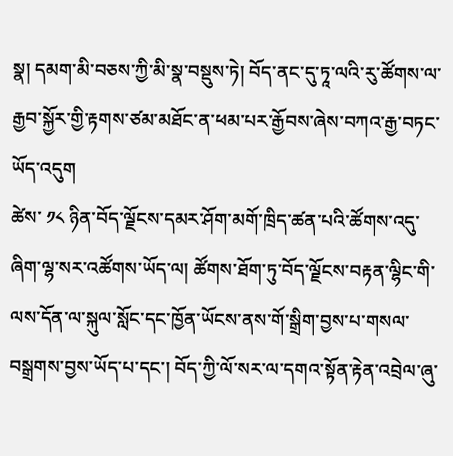སྣ། དམག་མི་བཅས་ཀྱི་མི་སྣ་བསྡུས་ཏེ། བོད་ནང་དུ་ཏཱ་ལའི་རུ་ཚོགས་ལ་རྒྱབ་སྐྱོར་གྱི་རྟགས་ཙམ་མཐོང་ན་ཕམ་པར་རྒྱོབས་ཞེས་བཀའ་རྒྱ་བཏང་ཡོད་འདུག
ཚེས་ ༡༨ ཉིན་བོད་ལྗོངས་དམར་ཤོག་མགོ་ཁྲིད་ཚན་པའི་ཚོགས་འདུ་ཞིག་ལྷ་སར་འཚོགས་ཡོད་ལ། ཚོགས་ཐོག་ཏུ་བོད་ལྗོངས་བརྟན་ལྷིང་གི་ལས་དོན་ལ་སྐུལ་སློང་དང་ཁྱོན་ཡོངས་ནས་གོ་སྒྲིག་བྱས་པ་གསལ་བསྒྲགས་བྱས་ཡོད་པ་དང་། བོད་ཀྱི་ལོ་སར་ལ་དགའ་སྟོན་རྟེན་འབྲེལ་ཞུ་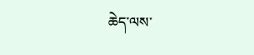ཆེད་ལས་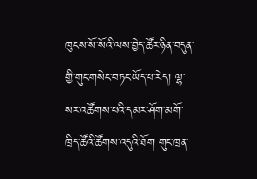ཁུངས་སོ་སོའི་ལས་བྱེད་ཚོར་ཉིན་བདུན་གྱི་གུང་གསེང་བཏང་ཡོད་པ་རེད། ལྷ་སར་འཚོགས་པའི་དམར་ཤོག་མགོ་ཁྲིད་ཚོའི་ཚོགས་འདུའི་ཐོག གུང་ཁྲན་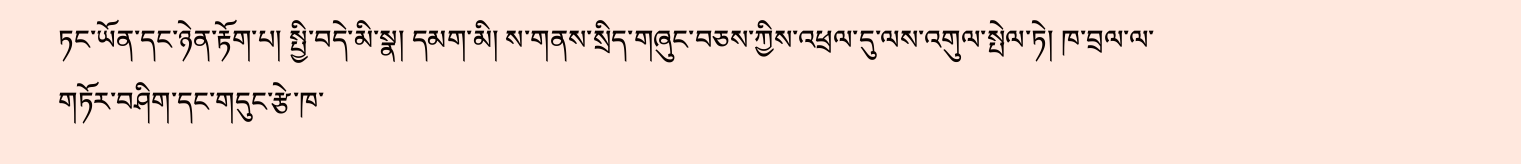ཏང་ཡོན་དང་ཉེན་རྟོག་པ། སྤྱི་བདེ་མི་སྣ། དམག་མི། ས་གནས་སྲིད་གཞུང་བཅས་ཀྱིས་འཕྲལ་དུ་ལས་འགུལ་སྤེལ་ཏེ། ཁ་བྲལ་ལ་གཏོར་བཤིག་དང་གདུང་རྩེ་ཁ་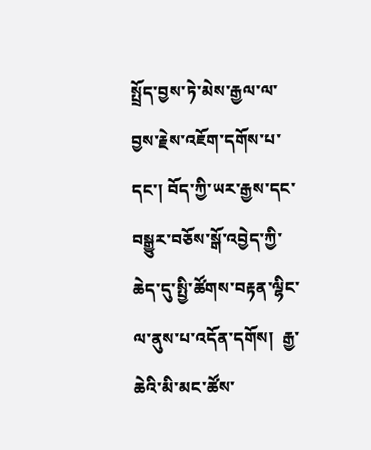སྤྲོད་བྱས་ཏེ་མེས་རྒྱལ་ལ་བྱས་རྗེས་འཇོག་དགོས་པ་དང་། བོད་ཀྱི་ཡར་རྒྱས་དང་བསྒྱུར་བཅོས་སྒོ་འབྱེད་ཀྱི་ཆེད་དུ་སྤྱི་ཚོགས་བརྟན་ལྷིང་ལ་ནུས་པ་འདོན་དགོས།  རྒྱ་ཆེའི་མི་མང་ཚོས་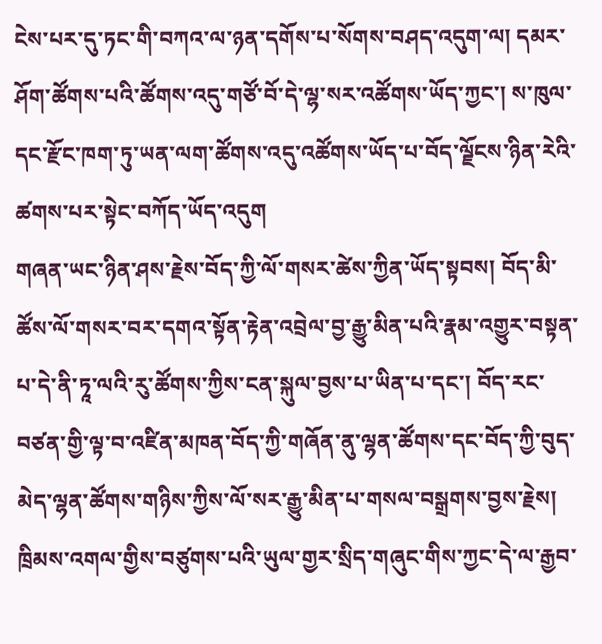ངེས་པར་དུ་ཏང་གི་བཀའ་ལ་ཉན་དགོས་པ་སོགས་བཤད་འདུག་ལ། དམར་ཤོག་ཚོགས་པའི་ཚོགས་འདུ་གཙོ་བོ་དེ་ལྷ་སར་འཚོགས་ཡོད་ཀྱང་། ས་ཁུལ་དང་རྫོང་ཁག་ཏུ་ཡན་ལག་ཚོགས་འདུ་འཚོགས་ཡོད་པ་བོད་ལྗོངས་ཉིན་རེའི་ཚགས་པར་སྟེང་བཀོད་ཡོད་འདུག
གཞན་ཡང་ཉིན་ཤས་རྗེས་བོད་ཀྱི་ལོ་གསར་ཚེས་ཀྱིན་ཡོད་སྟབས། བོད་མི་ཚོས་ལོ་གསར་བར་དགའ་སྟོན་རྟེན་འབྲེལ་བྱ་རྒྱུ་མིན་པའི་རྣམ་འགྱུར་བསྟན་པ་དེ་ནི་ཏཱ་ལའི་རུ་ཚོགས་ཀྱིས་ངན་སྐུལ་བྱས་པ་ཡིན་པ་དང་། བོད་རང་བཙན་གྱི་ལྟ་བ་འཛིན་མཁན་བོད་ཀྱི་གཞོན་ནུ་ལྷན་ཚོགས་དང་བོད་ཀྱི་བུད་མེད་ལྷན་ཚོགས་གཉིས་ཀྱིས་ལོ་སར་རྒྱུ་མིན་པ་གསལ་བསྒྲགས་བྱས་རྗེས། ཁྲིམས་འགལ་གྱིས་བཙུགས་པའི་ཡུལ་གྱར་སྲིད་གཞུང་གིས་ཀྱང་དེ་ལ་རྒྱབ་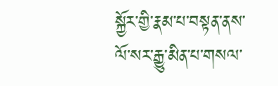སྐྱོར་གྱི་རྣམ་པ་བསྟན་ནས་ལོ་སར་རྒྱུ་མིན་པ་གསལ་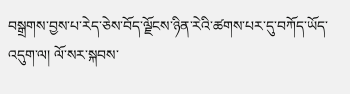བསྒྲགས་བྱས་པ་རེད་ཅེས་བོད་ལྗོངས་ཉིན་རེའི་ཚགས་པར་དུ་བཀོད་ཡོད་འདུག་ལ། ལོ་སར་སྐབས་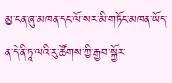མྱ་ངན་ཞུ་མཁན་དང་ལོ་སར་མི་གཏོང་མཁན་ཡོད་ན་དེ་ནི་ཏཱ་ལའི་རུ་ཚོགས་ཀྱི་རྒྱབ་སྐྱོར་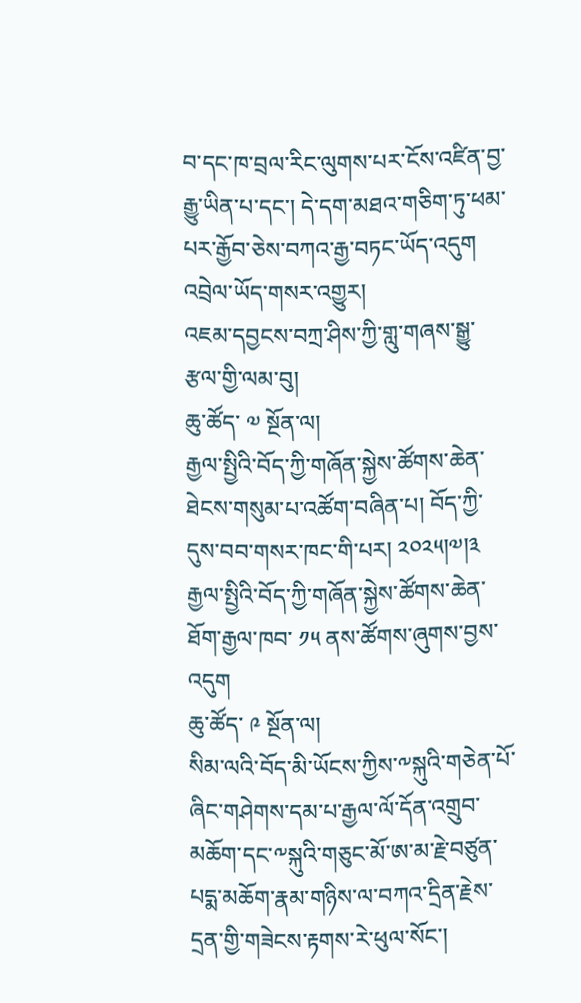བ་དང་ཁ་བྲལ་རིང་ལུགས་པར་ངོས་འཛིན་བྱ་རྒྱུ་ཡིན་པ་དང་། དེ་དག་མཐའ་གཅིག་ཏུ་ཕམ་པར་རྒྱོབ་ཅེས་བཀའ་རྒྱ་བཏང་ཡོད་འདུག
འབྲེལ་ཡོད་གསར་འགྱུར།
འཇམ་དབྱངས་བཀྲ་ཤིས་ཀྱི་གླུ་གཞས་སྒྱུ་རྩལ་གྱི་ལམ་བུ།
ཆུ་ཚོད་ ༧ སྔོན་ལ།
རྒྱལ་སྤྱིའི་བོད་ཀྱི་གཞོན་སྐྱེས་ཚོགས་ཆེན་ཐེངས་གསུམ་པ་འཚོག་བཞིན་པ། བོད་ཀྱི་དུས་བབ་གསར་ཁང་གི་པར། ༢༠༢༥།༧།༣
རྒྱལ་སྤྱིའི་བོད་ཀྱི་གཞོན་སྐྱེས་ཚོགས་ཆེན་ཐོག་རྒྱལ་ཁབ་ ༡༥ ནས་ཚོགས་ཞུགས་བྱས་འདུག
ཆུ་ཚོད་ ༩ སྔོན་ལ།
སིམ་ལའི་བོད་མི་ཡོངས་ཀྱིས་༸སྐུའི་གཅེན་པོ་ཞིང་གཤེགས་དམ་པ་རྒྱལ་ལོ་དོན་འགྲུབ་མཆོག་དང་༸སྐུའི་གཅུང་མོ་ཨ་མ་རྗེ་བཙུན་པདྨ་མཆོག་རྣམ་གཉིས་ལ་བཀའ་དྲིན་རྗེས་དྲན་གྱི་གཟེངས་རྟགས་རེ་ཕུལ་སོང་།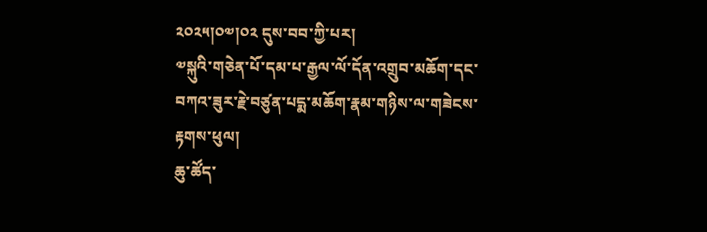༢༠༢༥།༠༧།༠༢ དུས་བབ་ཀྱི་པར།
༧སྐུའི་གཅེན་པོ་དམ་པ་རྒྱལ་ལོ་དོན་འགྲུབ་མཆོག་དང་བཀའ་ཟུར་རྗེ་བཙུན་པདྨ་མཆོག་རྣམ་གཉིས་ལ་གཟེངས་རྟགས་ཕུལ།
ཆུ་ཚོད་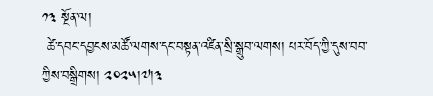༡༣ སྔོན་ལ།
 ཚེ་དབང་དབྱངས་མཚོ་ལགས་དང་བསྟན་འཛིན་སྲི་སྒྲུབ་ལགས། པར་བོད་ཀྱི་དུས་བབ་ཀྱིས་བསྒྲིགས། ༢༠༢༥།༧།༣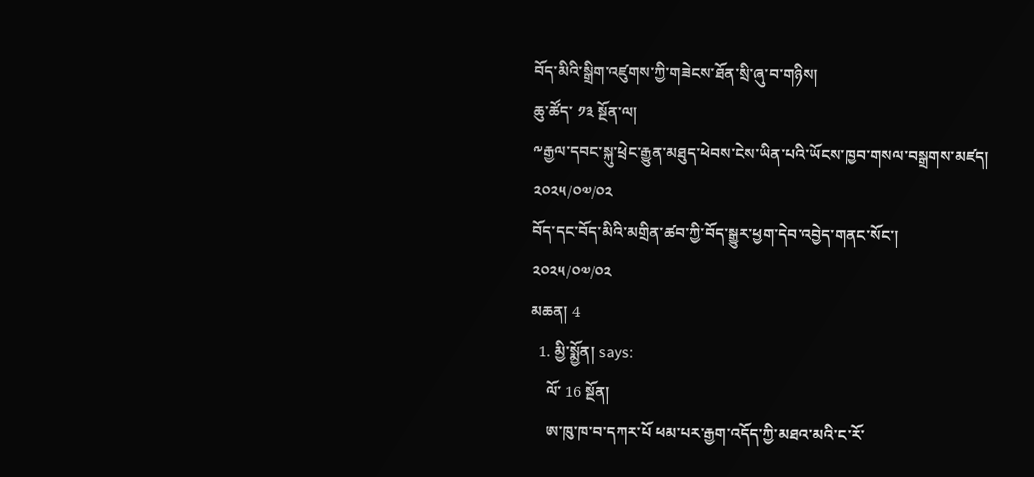བོད་མིའི་སྒྲིག་འཛུགས་ཀྱི་གཟེངས་ཐོན་སྲི་ཞུ་བ་གཉིས།
ཆུ་ཚོད་ ༡༣ སྔོན་ལ།
༸རྒྱལ་དབང་སྐུ་ཕྲེང་རྒྱུན་མཐུད་ཕེབས་ངེས་ཡིན་པའི་ཡོངས་ཁྱབ་གསལ་བསྒྲགས་མཛད།
༢༠༢༥/༠༧/༠༢
བོད་དང་བོད་མིའི་མགྲིན་ཚབ་ཀྱི་བོད་སྒྱུར་ཕྱག་དེབ་འབྱེད་གནང་སོང་།
༢༠༢༥/༠༧/༠༢
མཆན། 4
  1. མྱི་སྨྱོན། says:
    ལོ་ 16 སྔོན།
    ཨ་ཁུ་ཁ་བ་དཀར་པོ ཕམ་པར་རྒྱག་འདོད་ཀྱི་མཐའ་མའི་ང་རོ་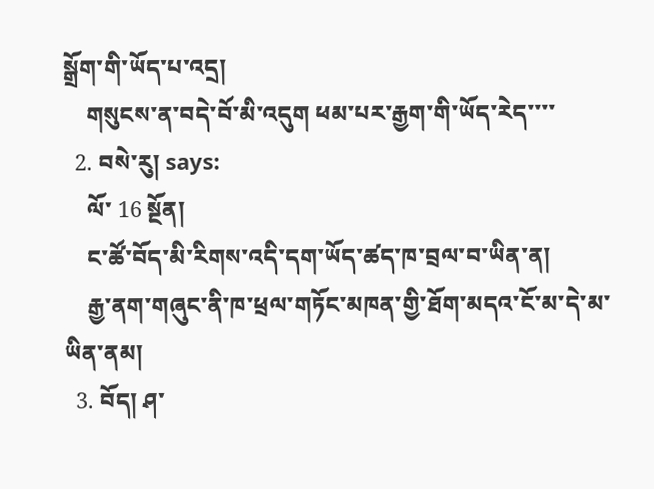སྒྲོག་གི་ཡོད་པ་འདྲ།
    གསུངས་ན་བདེ་བོ་མི་འདུག ཕམ་པར་རྒྱག་གི་ཡོད་རེད་་་་
  2. བསེ་རུ། says:
    ལོ་ 16 སྔོན།
    ང་ཚོ་བོད་མི་རིགས་འདི་དག་ཡོད་ཚད་ཁ་བྲལ་བ་ཡིན་ན།
    རྒྱ་ནག་གཞུང་ནི་ཁ་ཕྲལ་གཏོང་མཁན་གྱི་ཐོག་མདའ་ངོ་མ་དེ་མ་ཡིན་ནམ།
  3. བོད། ཤ་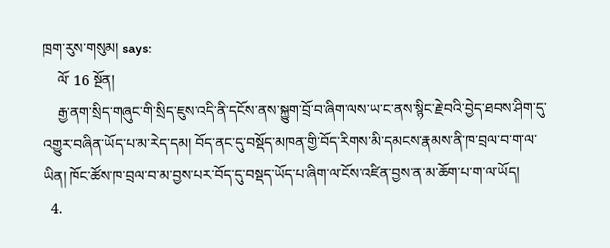ཁྲག་རུས་གསུམ། says:
    ལོ་ 16 སྔོན།
    རྒྱ་ནག་སྲིད་གཞུང་གི་སྲིད་ཇུས་འདི་ནི་དངོས་ནས་སྐྱུག་བྲོ་བ་ཞིག་ལས་ཡ་ང་ནས་སྙིང་རྗེ་བའི་བྱེད་ཐབས་ཤིག་དུ་འགྱུར་བཞིན་ཡོད་པ་མ་རེད་དམ། བོད་ནང་དུ་བསྡོད་མཁན་གྱི་བོད་རིགས་མི་དམངས་རྣམས་ནི་ཁ་བྲལ་བ་ག་ལ་ཡིན། ཁོང་ཚོས་ཁ་བྲལ་བ་མ་བྱས་པར་བོད་དུ་བསྡད་ཡོད་པ་ཞིག་ལ་ངོས་འཛིན་བྱས་ན་མ་ཆོག་པ་ག་ལ་ཡོད།
  4.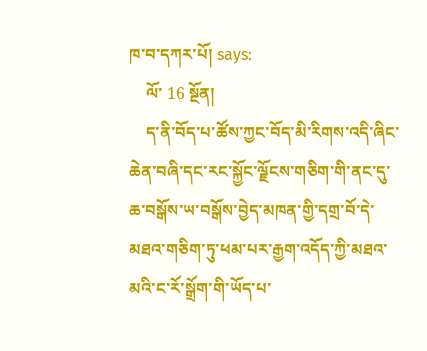ཁ་བ་དཀར་པོ། says:
    ལོ་ 16 སྔོན།
    ད་ནི་བོད་པ་ཚོས་ཀྱང་བོད་མི་རིགས་འདི་ཞིང་ཆེན་བཞི་དང་རང་སྐྱོང་ལྗོངས་གཅིག་གི་ནང་དུ་ཆ་བསྒོས་ཡ་བསྒོས་བྱེད་མཁན་གྱི་དགྲ་བོ་དེ་མཐའ་གཅིག་ཏུ་ཕམ་པར་རྒྱག་འདོད་ཀྱི་མཐའ་མའི་ང་རོ་སྒྲོག་གི་ཡོད་པ་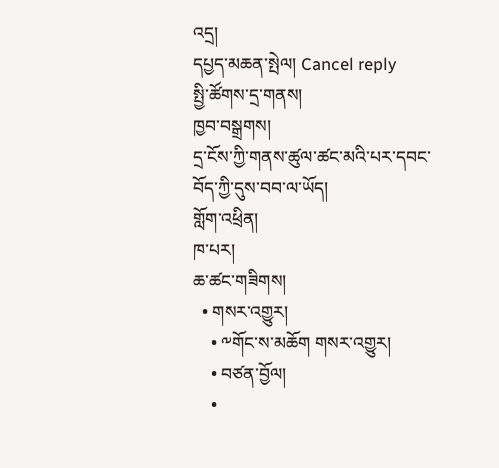འདྲ།
དཔྱད་མཆན་སྤེལ། Cancel reply
སྤྱི་ཚོགས་དྲ་གནས།
ཁྱབ་བསྒྲགས།
དྲ་ངོས་ཀྱི་གནས་ཚུལ་ཚང་མའི་པར་དབང་བོད་ཀྱི་དུས་བབ་ལ་ཡོད།
གློག་འཕྲིན།
ཁ་པར།
ཆ་ཚང་གཟིགས།
  • གསར་འགྱུར།
    • ༸གོང་ས་མཆོག གསར་འགྱུར།
    • བཙན་བྱོལ།
    •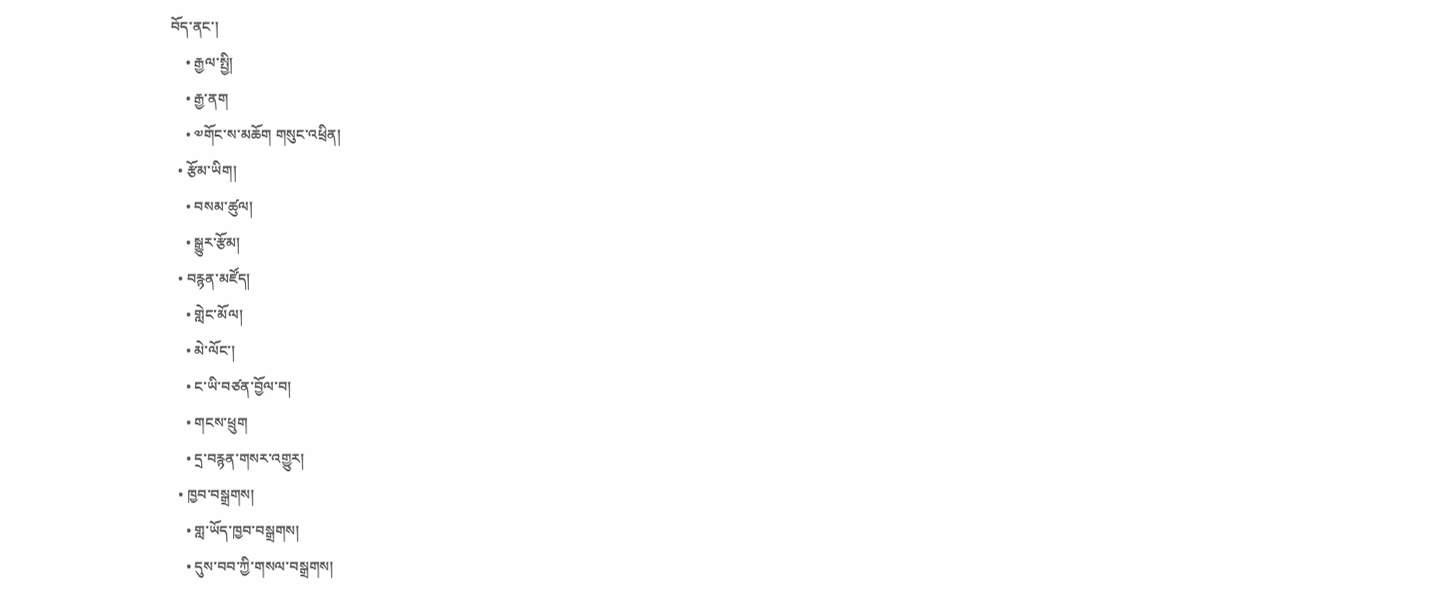བོད་ནང་།
    • རྒྱལ་སྤྱི།
    • རྒྱ་ནག
    • ༧གོང་ས་མཆོག གསུང་འཕྲིན།
  • རྩོམ་ཡིག།
    • བསམ་ཚུལ།
    • སྒྱུར་རྩོམ།
  • བརྙན་མཛོད།
    • གླེང་མོལ།
    • མེ་ལོང་།
    • ང་ཡི་བཙན་བྱོལ་བ།
    • གངས་ཕྲུག
    • དྲ་བརྙན་གསར་འགྱུར།
  • ཁྱབ་བསྒྲགས།
    • གླ་ཡོད་ཁྱབ་བསྒྲགས།
    • དུས་བབ་ཀྱི་གསལ་བསྒྲགས།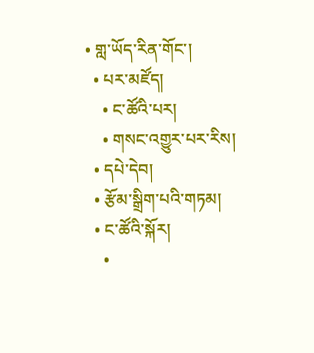• གླ་ཡོད་རིན་གོང་།
  • པར་མཛོད།
    • ང་ཚོའི་པར།
    • གསང་འགྱུར་པར་རིས།
  • དཔེ་དེབ།
  • རྩོམ་སྒྲིག་པའི་གཏམ།
  • ང་ཚོའི་སྐོར།
    •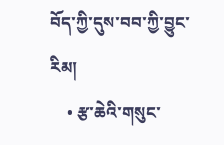བོད་ཀྱི་དུས་བབ་ཀྱི་བྱུང་རིམ།
    • རྩ་ཆེའི་གསུང་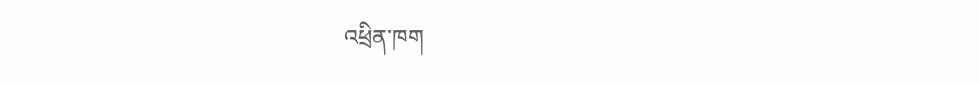འཕྲིན་ཁག